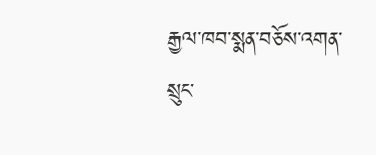རྒྱལ་ཁབ་སྨན་བཅོས་འགན་སྲུང་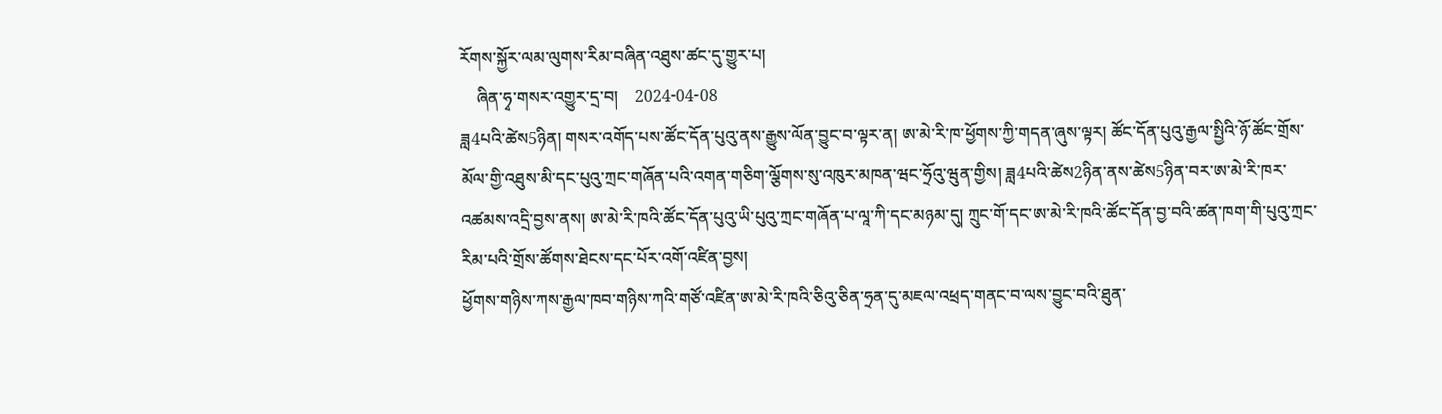རོགས་སྐྱོར་ལམ་ལུགས་རིམ་བཞིན་འཐུས་ཚང་དུ་གྱུར་པ།
    ཞིན་ཧྭ་གསར་འགྱུར་དྲ་བ།    2024-04-08
ཟླ4པའི་ཚེས5ཉིན། གསར་འགོད་པས་ཚོང་དོན་པུའུ་ནས་རྒྱུས་ལོན་བྱུང་བ་ལྟར་ན། ཨ་མེ་རི་ཁ་ཕྱོགས་ཀྱི་གདན་ཞུས་ལྟར། ཚོང་དོན་པུའུ་རྒྱལ་སྤྱིའི་ཉོ་ཚོང་གྲོས་མོལ་གྱི་འཐུས་མི་དང་པུའུ་ཀྲང་གཞོན་པའི་འགན་གཅིག་ལྕོགས་སུ་འཁུར་མཁན་ཝང་ཧྲོའུ་ཝུན་གྱིས། ཟླ4པའི་ཚེས2ཉིན་ནས་ཚེས5ཉིན་བར་ཨ་མེ་རི་ཁར་འཚམས་འདྲི་བྱས་ནས། ཨ་མེ་རི་ཁའི་ཚོང་དོན་པུའུ་ཡི་པུའུ་ཀྲང་གཞོན་པ་ལཱ་ཀི་དང་མཉམ་དུ། ཀྲུང་གོ་དང་ཨ་མེ་རི་ཁའི་ཚོང་དོན་བྱ་བའི་ཚན་ཁག་གི་པུའུ་ཀྲང་རིམ་པའི་གྲོས་ཚོགས་ཐེངས་དང་པོར་འགོ་འཛིན་བྱས།
ཕྱོགས་གཉིས་ཀས་རྒྱལ་ཁབ་གཉིས་ཀའི་གཙོ་འཛིན་ཨ་མེ་རི་ཁའི་ཅིའུ་ཅིན་ཧྲན་དུ་མཇལ་འཕྲད་གནང་བ་ལས་བྱུང་བའི་ཐུན་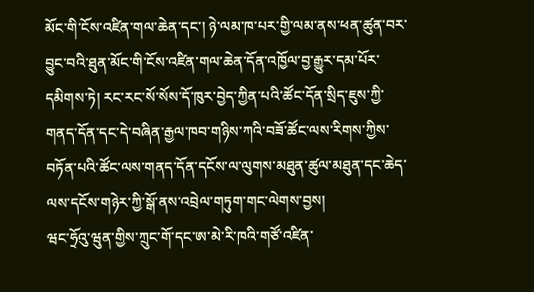མོང་གི་ངོས་འཛིན་གལ་ཆེན་དང་། ཉེ་ལམ་ཁ་པར་གྱི་ལམ་ནས་ཕན་ཚུན་བར་བྱུང་བའི་ཐུན་མོང་གི་ངོས་འཛིན་གལ་ཆེན་དོན་འཁྱོལ་བྱ་རྒྱུར་དམ་པོར་དམིགས་ཏེ། རང་རང་སོ་སོས་དོ་ཁུར་བྱེད་ཀྱིན་པའི་ཚོང་དོན་སྲིད་ཇུས་ཀྱི་གནད་དོན་དང་དེ་བཞིན་རྒྱལ་ཁབ་གཉིས་ཀའི་བཟོ་ཚོང་ལས་རིགས་ཀྱིས་བཏོན་པའི་ཚོང་ལས་གནད་དོན་དངོས་ལ་ལུགས་མཐུན་ཚུལ་མཐུན་དང་ཆེད་ལས་དངོས་གཉེར་ཀྱི་སྒོ་ནས་འབྲེལ་གཏུག་གང་ལེགས་བྱས།
ཝང་ཧྲོའུ་ཝུན་གྱིས་ཀྲུང་གོ་དང་ཨ་མེ་རི་ཁའི་གཙོ་འཛིན་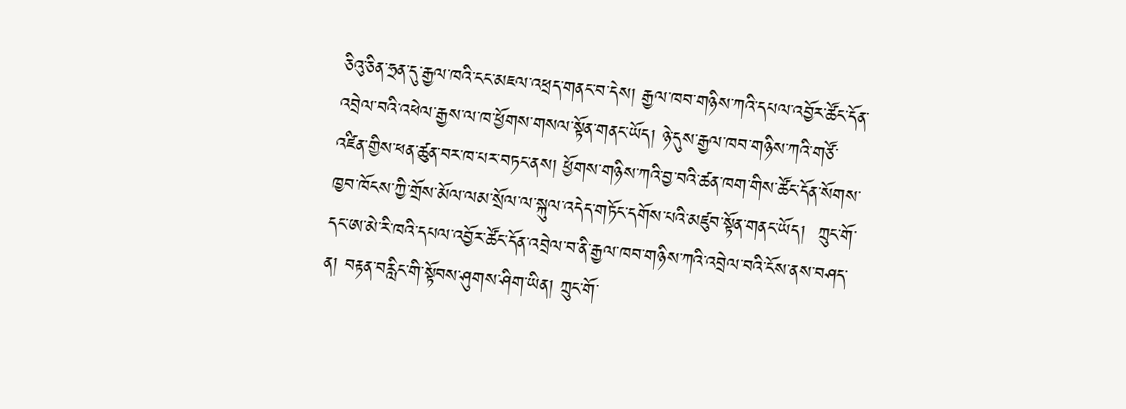ཅིའུ་ཅིན་ཧྲན་དུ་རྒྱལ་ཁའི་ངང་མཇལ་འཕྲད་གནང་བ་དེས། རྒྱལ་ཁབ་གཉིས་ཀའི་དཔལ་འབྱོར་ཚོང་དོན་འབྲེལ་བའི་འཕེལ་རྒྱས་ལ་ཁ་ཕྱོགས་གསལ་སྟོན་གནང་ཡོད། ཉེ་དུས་རྒྱལ་ཁབ་གཉིས་ཀའི་གཙོ་འཛིན་གྱིས་ཕན་ཚུན་བར་ཁ་པར་བཏང་ནས། ཕྱོགས་གཉིས་ཀའི་བྱ་བའི་ཚན་ཁག་གིས་ཚོང་དོན་སོགས་ཁྱབ་ཁོངས་ཀྱི་གྲོས་མོལ་ལམ་སྲོལ་ལ་སྐུལ་འདེད་གཏོང་དགོས་པའི་མཛུབ་སྟོན་གནང་ཡོད།  ཀྲུང་གོ་དང་ཨ་མེ་རི་ཁའི་དཔལ་འབྱོར་ཚོང་དོན་འབྲེལ་བ་ནི་རྒྱལ་ཁབ་གཉིས་ཀའི་འབྲེལ་བའི་ངོས་ནས་བཤད་ན། བརྟན་བརླིང་གི་སྟོབས་ཤུགས་ཤིག་ཡིན། ཀྲུང་གོ་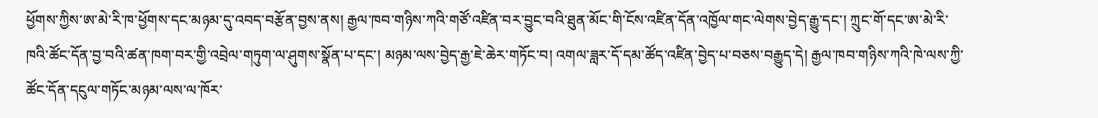ཕྱོགས་ཀྱིས་ཨ་མེ་རི་ཁ་ཕྱོགས་དང་མཉམ་དུ་འབད་བརྩོན་བྱས་ནས། རྒྱལ་ཁབ་གཉིས་ཀའི་གཙོ་འཛིན་བར་བྱུང་བའི་ཐུན་མོང་གི་ངོས་འཛིན་དོན་འཁྱོལ་གང་ལེགས་བྱེད་རྒྱུ་དང་། ཀྲུང་གོ་དང་ཨ་མེ་རི་ཁའི་ཚོང་དོན་བྱ་བའི་ཚན་ཁག་བར་གྱི་འབྲེལ་གཏུག་ལ་ཤུགས་སྣོན་པ་དང་། མཉམ་ལས་བྱེད་རྒྱ་ཇེ་ཆེར་གཏོང་བ། འགལ་ཟླར་དོ་དམ་ཚོད་འཛིན་བྱེད་པ་བཅས་བརྒྱུད་དེ། རྒྱལ་ཁབ་གཉིས་ཀའི་ཁེ་ལས་ཀྱི་ཚོང་དོན་དངུལ་གཏོང་མཉམ་ལས་ལ་ཁོར་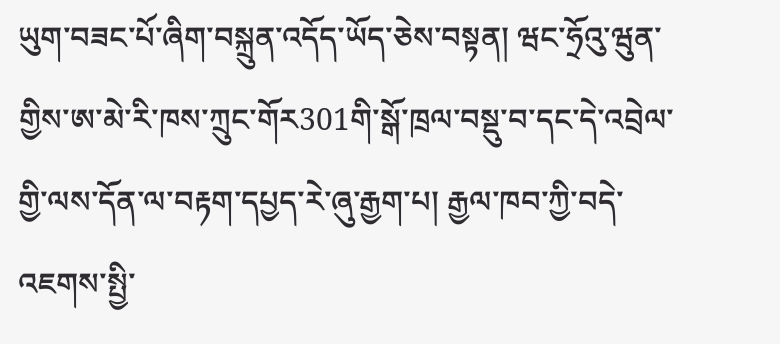ཡུག་བཟང་པོ་ཞིག་བསྐྲུན་འདོད་ཡོད་ཅེས་བསྟན། ཝང་ཧྲོའུ་ཝུན་གྱིས་ཨ་མེ་རི་ཁས་ཀྲུང་གོར301གི་སྒོ་ཁྲལ་བསྡུ་བ་དང་དེ་འབྲེལ་གྱི་ལས་དོན་ལ་བརྟག་དཔྱད་རེ་ཞུ་རྒྱག་པ། རྒྱལ་ཁབ་ཀྱི་བདེ་འཇགས་སྤྱི་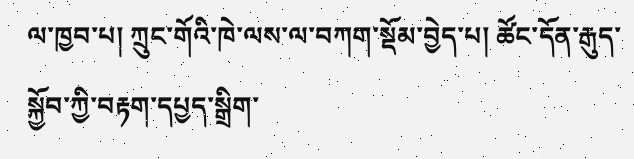ལ་ཁྱབ་པ། ཀྲུང་གོའི་ཁེ་ལས་ལ་བཀག་སྡོམ་བྱེད་པ། ཚོང་དོན་རྒུད་སྐྱོབ་ཀྱི་བརྟག་དཔྱད་སྒྲིག་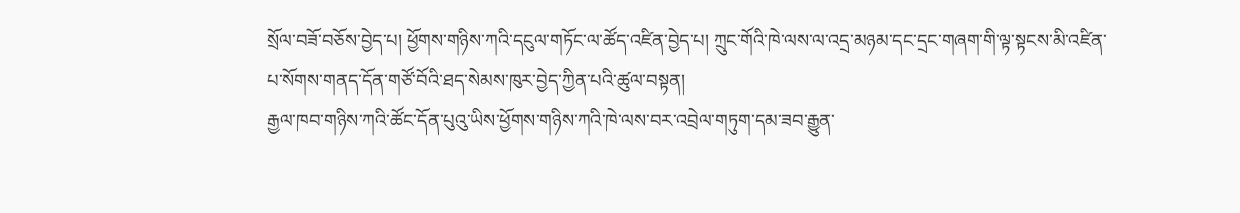སྲོལ་བཟོ་བཅོས་བྱེད་པ། ཕྱོགས་གཉིས་ཀའི་དངུལ་གཏོང་ལ་ཚོད་འཛིན་བྱེད་པ། ཀྲུང་གོའི་ཁེ་ལས་ལ་འདྲ་མཉམ་དང་དྲང་གཞག་གི་ལྟ་སྟངས་མི་འཛིན་པ་སོགས་གནད་དོན་གཙོ་བོའི་ཐད་སེམས་ཁུར་བྱེད་ཀྱིན་པའི་ཚུལ་བསྟན།
རྒྱལ་ཁབ་གཉིས་ཀའི་ཚོང་དོན་པུའུ་ཡིས་ཕྱོགས་གཉིས་ཀའི་ཁེ་ལས་བར་འབྲེལ་གཏུག་དམ་ཟབ་རྒྱུན་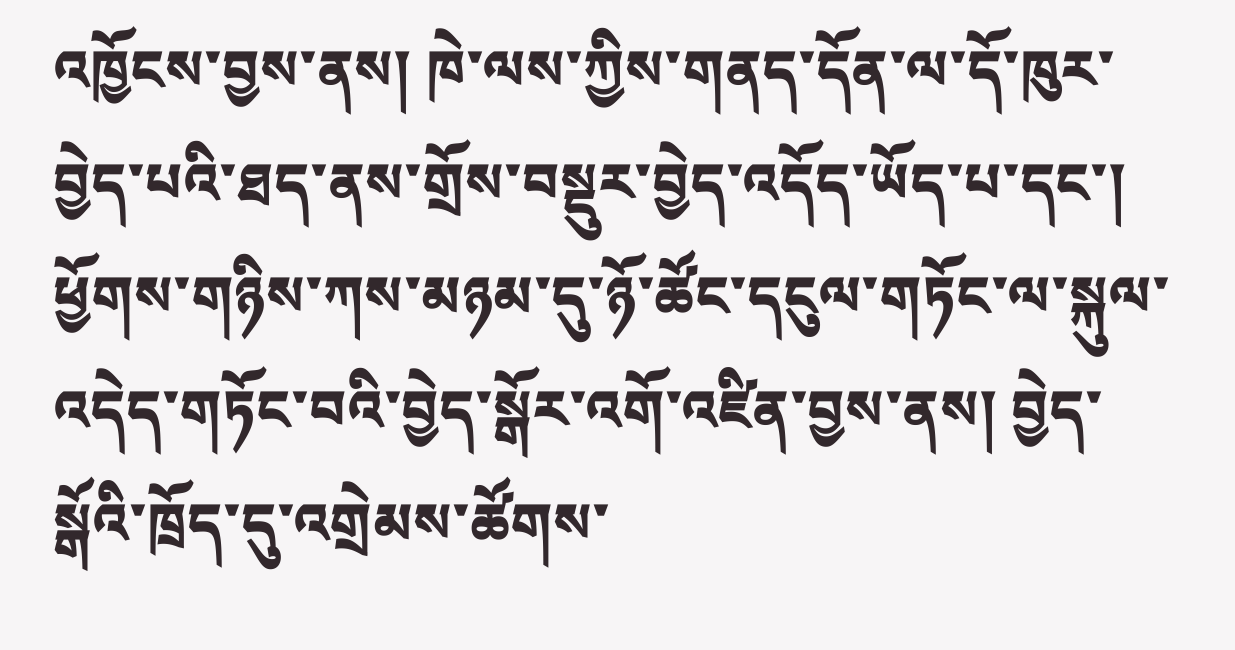འཁྱོངས་བྱས་ནས། ཁེ་ལས་ཀྱིས་གནད་དོན་ལ་དོ་ཁུར་བྱེད་པའི་ཐད་ནས་གྲོས་བསྡུར་བྱེད་འདོད་ཡོད་པ་དང་། ཕྱོགས་གཉིས་ཀས་མཉམ་དུ་ཉོ་ཚོང་དངུལ་གཏོང་ལ་སྐུལ་འདེད་གཏོང་བའི་བྱེད་སྒོར་འགོ་འཛིན་བྱས་ནས། བྱེད་སྒོའི་ཁྲོད་དུ་འགྲེམས་ཚོགས་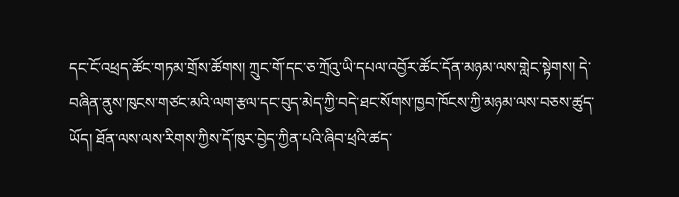དང་ངོ་འཕྲད་ཚོང་གཏམ་གྲོས་ཚོགས། ཀྲུང་གོ་དང་ཅ་ཀྲོའུ་ཡི་དཔལ་འབྱོར་ཚོང་དོན་མཉམ་ལས་གླེང་སྟེགས། དེ་བཞིན་ནུས་ཁུངས་གཙང་མའི་ལག་རྩལ་དང་བུད་མེད་ཀྱི་བདེ་ཐང་སོགས་ཁྱབ་ཁོངས་ཀྱི་མཉམ་ལས་བཅས་ཚུད་ཡོད། ཐོན་ལས་ལས་རིགས་ཀྱིས་དོ་ཁུར་བྱེད་ཀྱིན་པའི་ཞིབ་ཕྲའི་ཚད་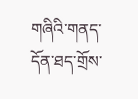གཞིའི་གནད་དོན་ཐད་གྲོས་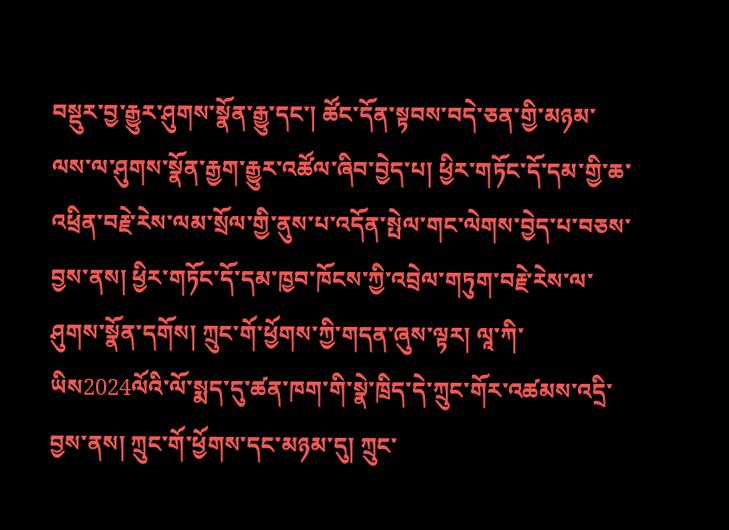བསྡུར་བྱ་རྒྱུར་ཤུགས་སྣོན་རྒྱུ་དང་། ཚོང་དོན་སྟབས་བདེ་ཅན་གྱི་མཉམ་ལས་ལ་ཤུགས་སྣོན་རྒྱག་རྒྱུར་འཚོལ་ཞིབ་བྱེད་པ། ཕྱིར་གཏོང་དོ་དམ་གྱི་ཆ་འཕྲིན་བརྗེ་རེས་ལམ་སྲོལ་གྱི་ནུས་པ་འདོན་སྤེལ་གང་ལེགས་བྱེད་པ་བཅས་བྱས་ནས། ཕྱིར་གཏོང་དོ་དམ་ཁྱབ་ཁོངས་ཀྱི་འབྲེལ་གཏུག་བརྗེ་རེས་ལ་ཤུགས་སྣོན་དགོས། ཀྲུང་གོ་ཕྱོགས་ཀྱི་གདན་ཞུས་ལྟར། ལཱ་ཀི་ཡིས2024ལོའི་ལོ་སྨད་དུ་ཚན་ཁག་གི་སྣེ་ཁྲིད་དེ་ཀྲུང་གོར་འཚམས་འདྲི་བྱས་ནས། ཀྲུང་གོ་ཕྱོགས་དང་མཉམ་དུ། ཀྲུང་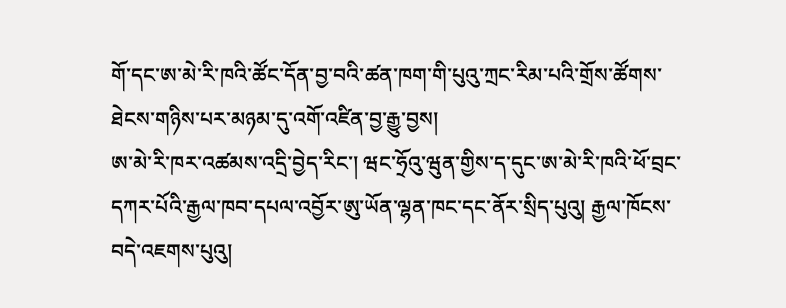གོ་དང་ཨ་མེ་རི་ཁའི་ཚོང་དོན་བྱ་བའི་ཚན་ཁག་གི་པུའུ་ཀྲང་རིམ་པའི་གྲོས་ཚོགས་ཐེངས་གཉིས་པར་མཉམ་དུ་འགོ་འཛིན་བྱ་རྒྱུ་བྱས།
ཨ་མེ་རི་ཁར་འཚམས་འདྲི་བྱེད་རིང་། ཝང་ཧྲོའུ་ཝུན་གྱིས་ད་དུང་ཨ་མེ་རི་ཁའི་ཕོ་བྲང་དཀར་པོའི་རྒྱལ་ཁབ་དཔལ་འབྱོར་ཨུ་ཡོན་ལྷན་ཁང་དང་ནོར་སྲིད་པུའུ། རྒྱལ་ཁོངས་བདེ་འཇགས་པུའུ།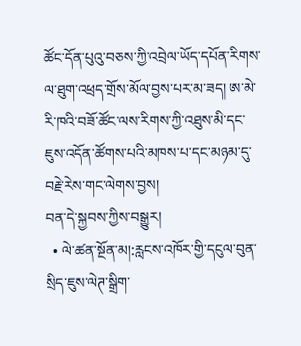ཚོང་དོན་པུའུ་བཅས་ཀྱི་འབྲེལ་ཡོད་དཔོན་རིགས་ལ་ཐུག་འཕྲད་གྲོས་མོལ་བྱས་པར་མ་ཟད། ཨ་མེ་རི་ཁའི་བཟོ་ཚོང་ལས་རིགས་ཀྱི་འཐུས་མི་དང་ཇུས་འདོན་ཚོགས་པའི་མཁས་པ་དང་མཉམ་དུ་བརྗེ་རེས་གང་ལེགས་བྱས།
བན་དེ་སྐྱབས་ཀྱིས་བསྒྱུར།
  • ལེ་ཚན་སྔོན་མ།:རླངས་འཁོར་གྱི་དངུལ་བུན་སྲིད་ཇུས་ལེཊ་སྒྲིག་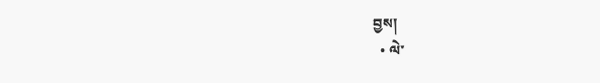བྱས།
  • ལེ་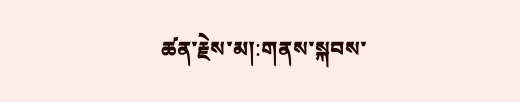ཚན་རྗེས་མ།:གནས་སྐབས་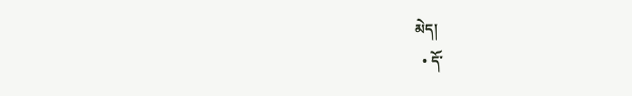མེད།
  • དོ་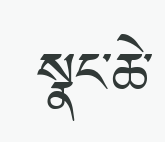སྣང་ཆེ་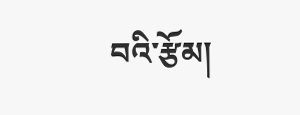བའི་རྩོམ།